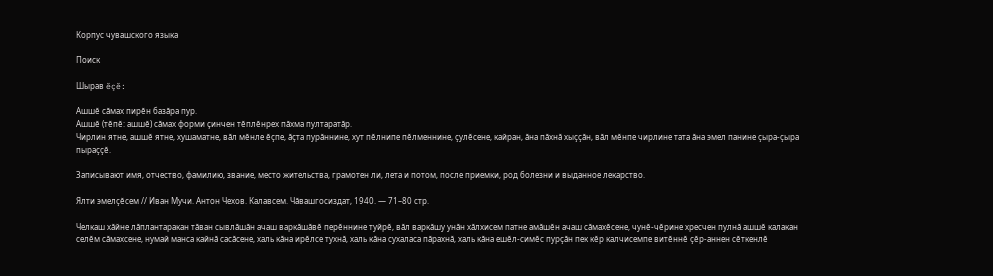Корпус чувашского языка

Поиск

Шырав ĕçĕ:

Ашшӗ сăмах пирĕн базăра пур.
Ашшӗ (тĕпĕ: ашшӗ) сăмах форми çинчен тĕплĕнрех пăхма пултаратăр.
Чирлин ятне, ашшӗ ятне, хушаматне, вӑл мӗнле ӗҫпе, ӑҫта пурӑннине, хут пӗлнипе пӗлменнине, ҫулӗсене, кайран, ӑна пӑхнӑ хыҫҫӑн, вӑл мӗнпе чирлине тата ӑна эмел панине ҫыра-ҫыра пыраҫҫӗ.

Записывают имя, отчество, фамилию, звание, место жительства, грамотен ли, лета и потом, после приемки, род болезни и выданное лекарство.

Ялти эмелҫӗсем // Иван Мучи. Антон Чехов. Калавсем. Чӑвашгосиздат, 1940. — 71–80 стр.

Челкаш хӑйне лӑплантаракан тӑван сывлӑшӑн ачаш варкӑшӑвӗ перӗннине туйрӗ, вӑл варкӑшу унӑн хӑлхисем патне амӑшӗн ачаш сӑмахӗсене, чунӗ-чӗрине хресчен пулнӑ ашшӗ калакан селӗм сӑмахсене, нумай манса кайнӑ сасӑсене, халь кӑна ирӗлсе тухнӑ, халь кӑна сухаласа пӑрахнӑ, халь кӑна ешӗл-симӗс пурҫӑн пек кӗр калчисемпе витӗннӗ ҫӗр-аннен сӗткенлӗ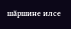шӑршине илсе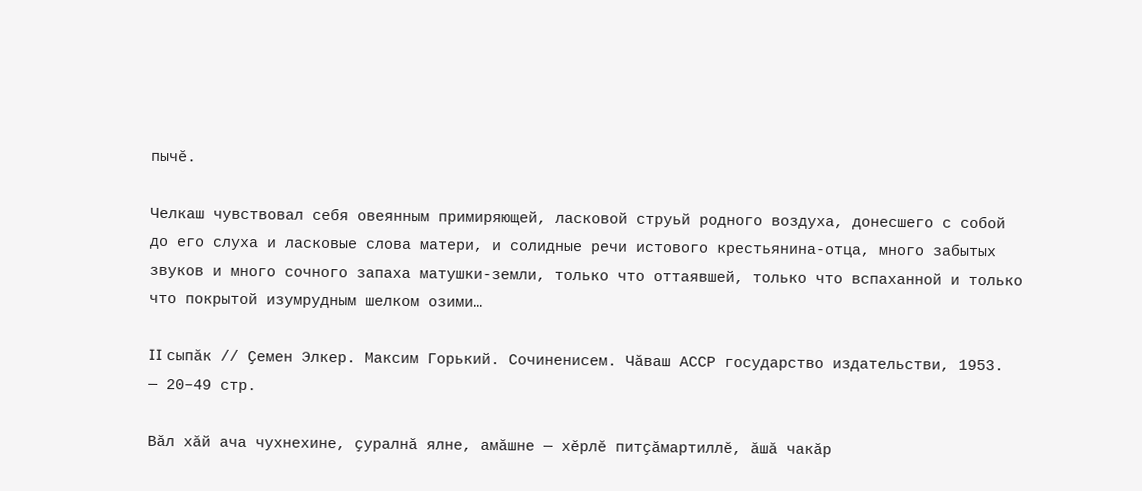пычӗ.

Челкаш чувствовал себя овеянным примиряющей, ласковой струьй родного воздуха, донесшего с собой до его слуха и ласковые слова матери, и солидные речи истового крестьянина-отца, много забытых звуков и много сочного запаха матушки-земли, только что оттаявшей, только что вспаханной и только что покрытой изумрудным шелком озими…

II сыпӑк // Ҫемен Элкер. Максим Горький. Сочиненисем. Чӑваш АССР государство издательстви, 1953. — 20–49 стр.

Вӑл хӑй ача чухнехине, ҫуралнӑ ялне, амӑшне — хӗрлӗ питҫӑмартиллӗ, ӑшӑ чакӑр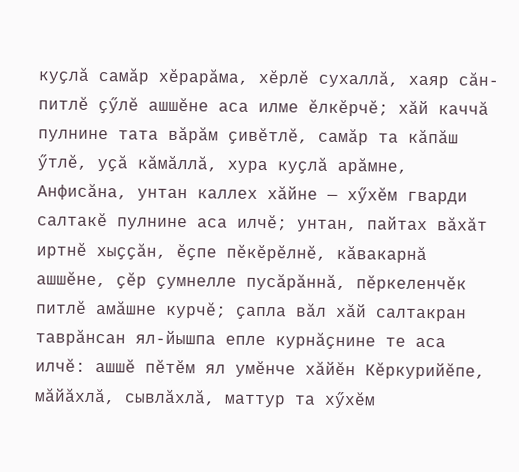куҫлӑ самӑр хӗрарӑма, хӗрлӗ сухаллӑ, хаяр сӑн-питлӗ ҫӳлӗ ашшӗне аса илме ӗлкӗрчӗ; хӑй каччӑ пулнине тата вӑрӑм ҫивӗтлӗ, самӑр та кӑпӑш ӳтлӗ, уҫӑ кӑмӑллӑ, хура куҫлӑ арӑмне, Анфисӑна, унтан каллех хӑйне — хӳхӗм гварди салтакӗ пулнине аса илчӗ; унтан, пайтах вӑхӑт иртнӗ хыҫҫӑн, ӗҫпе пӗкӗрӗлнӗ, кӑвакарнӑ ашшӗне, ҫӗр ҫумнелле пусӑрӑннӑ, пӗркеленчӗк питлӗ амӑшне курчӗ; ҫапла вӑл хӑй салтакран таврӑнсан ял-йышпа епле курнӑҫнине те аса илчӗ: ашшӗ пӗтӗм ял умӗнче хӑйӗн Кӗркурийӗпе, мӑйӑхлӑ, сывлӑхлӑ, маттур та хӳхӗм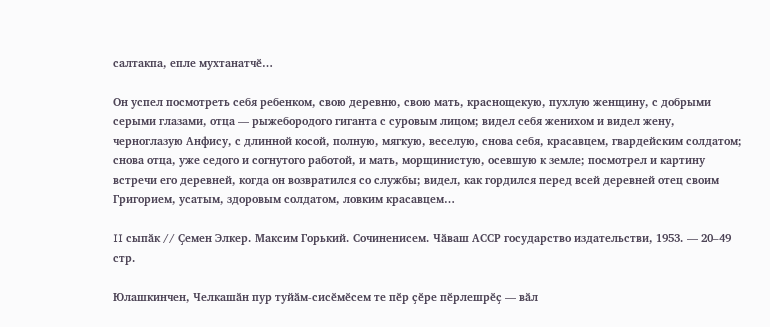салтакпа, епле мухтанатчӗ…

Он успел посмотреть себя ребенком, свою деревню, свою мать, краснощекую, пухлую женщину, с добрыми серыми глазами, отца — рыжебородого гиганта с суровым лицом; видел себя женихом и видел жену, черноглазую Анфису, с длинной косой, полную, мягкую, веселую, снова себя, красавцем, гвардейским солдатом; снова отца, уже седого и согнутого работой, и мать, морщинистую, осевшую к земле; посмотрел и картину встречи его деревней, когда он возвратился со службы; видел, как гордился перед всей деревней отец своим Григорием, усатым, здоровым солдатом, ловким красавцем…

II сыпӑк // Ҫемен Элкер. Максим Горький. Сочиненисем. Чӑваш АССР государство издательстви, 1953. — 20–49 стр.

Юлашкинчен, Челкашӑн пур туйӑм-сисӗмӗсем те пӗр ҫӗре пӗрлешрӗҫ — вӑл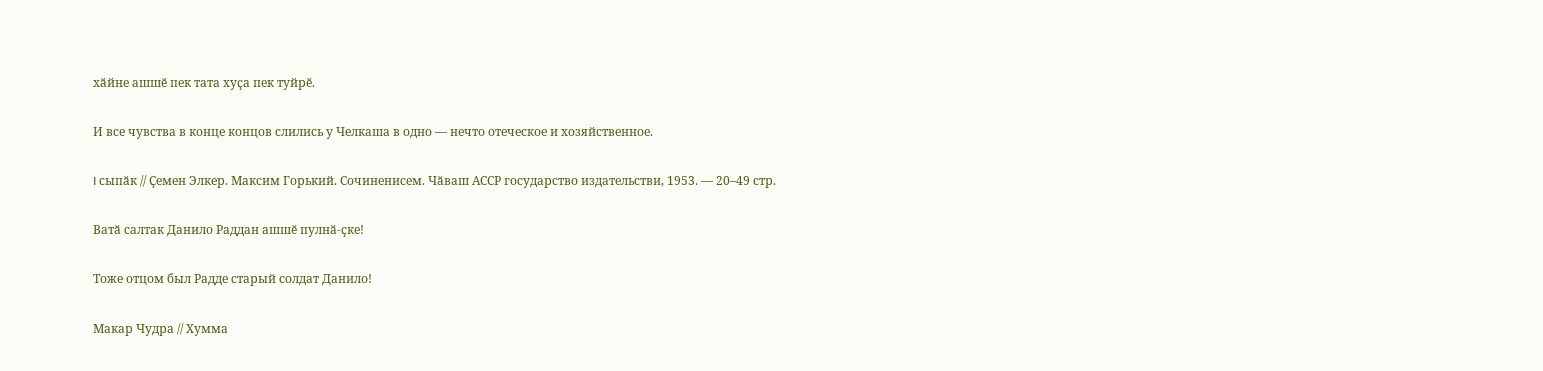хӑйне ашшӗ пек тата хуҫа пек туйрӗ.

И все чувства в конце концов слились у Челкаша в одно — нечто отеческое и хозяйственное.

I сыпӑк // Ҫемен Элкер. Максим Горький. Сочиненисем. Чӑваш АССР государство издательстви, 1953. — 20–49 стр.

Ватӑ салтак Данило Раддан ашшӗ пулнӑ-ҫке!

Тоже отцом был Радде старый солдат Данило!

Макар Чудра // Хумма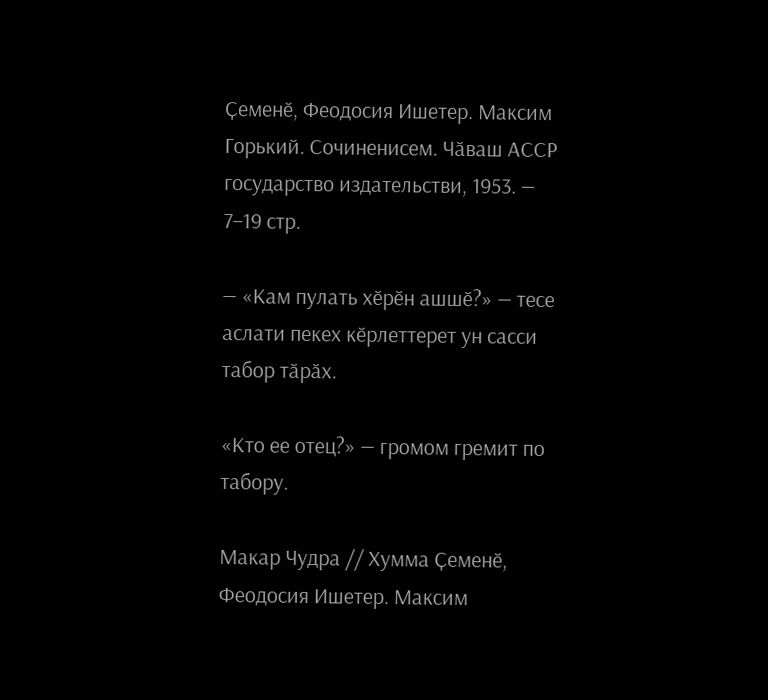Ҫеменӗ, Феодосия Ишетер. Максим Горький. Сочиненисем. Чӑваш АССР государство издательстви, 1953. — 7–19 стр.

— «Кам пулать хӗрӗн ашшӗ?» — тесе аслати пекех кӗрлеттерет ун сасси табор тӑрӑх.

«Кто ее отец?» — громом гремит по табору.

Макар Чудра // Хумма Ҫеменӗ, Феодосия Ишетер. Максим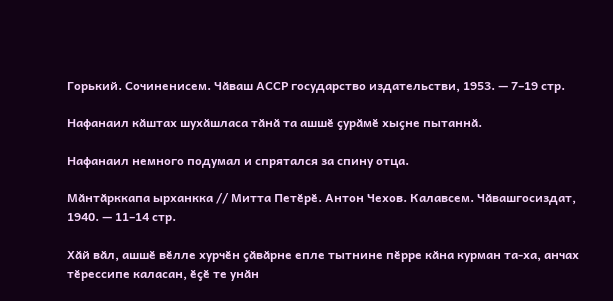Горький. Сочиненисем. Чӑваш АССР государство издательстви, 1953. — 7–19 стр.

Нафанаил кӑштах шухӑшласа тӑнӑ та ашшӗ ҫурӑмӗ хыҫне пытаннӑ.

Нафанаил немного подумал и спрятался за спину отца.

Мӑнтӑрккапа ырханкка // Митта Петӗрӗ. Антон Чехов. Калавсем. Чӑвашгосиздат, 1940. — 11–14 стр.

Хӑй вӑл, ашшӗ вӗлле хурчӗн ҫӑвӑрне епле тытнине пӗрре кӑна курман та-ха, анчах тӗрессипе каласан, ӗҫӗ те унӑн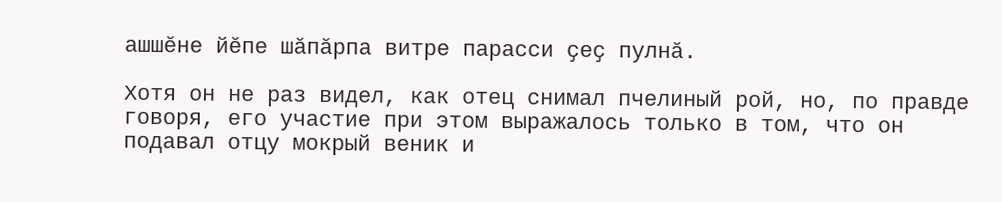ашшӗне йӗпе шӑпӑрпа витре парасси ҫеҫ пулнӑ.

Хотя он не раз видел, как отец снимал пчелиный рой, но, по правде говоря, его участие при этом выражалось только в том, что он подавал отцу мокрый веник и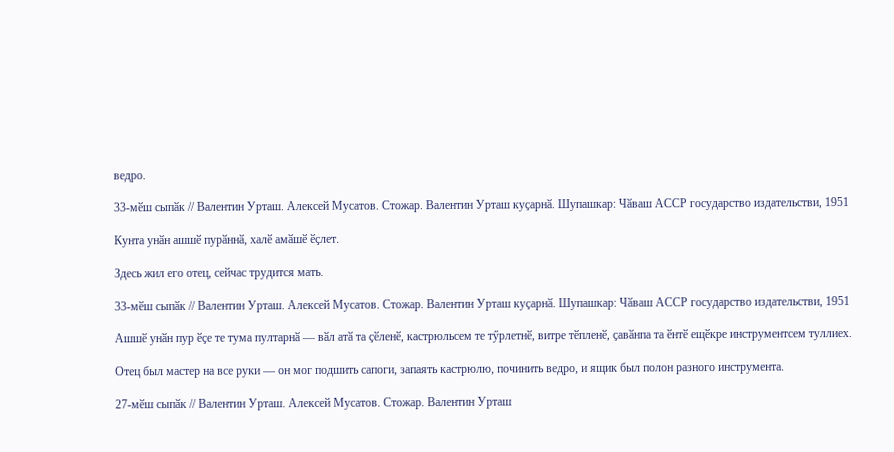ведро.

33-мӗш сыпӑк // Валентин Урташ. Алексей Мусатов. Стожар. Валентин Урташ куҫарнӑ. Шупашкар: Чӑваш АССР государство издательстви, 1951

Кунта унӑн ашшӗ пурӑннӑ, халӗ амӑшӗ ӗҫлет.

Здесь жил его отец, сейчас трудится мать.

33-мӗш сыпӑк // Валентин Урташ. Алексей Мусатов. Стожар. Валентин Урташ куҫарнӑ. Шупашкар: Чӑваш АССР государство издательстви, 1951

Ашшӗ унӑн пур ӗҫе те тума пултарнӑ — вӑл атӑ та ҫӗленӗ, кастрюльсем те тӳрлетнӗ, витре тӗпленӗ, ҫавӑнпа та ӗнтӗ ещӗкре инструментсем туллиех.

Отец был мастер на все руки — он мог подшить сапоги, запаять кастрюлю, починить ведро, и ящик был полон разного инструмента.

27-мӗш сыпӑк // Валентин Урташ. Алексей Мусатов. Стожар. Валентин Урташ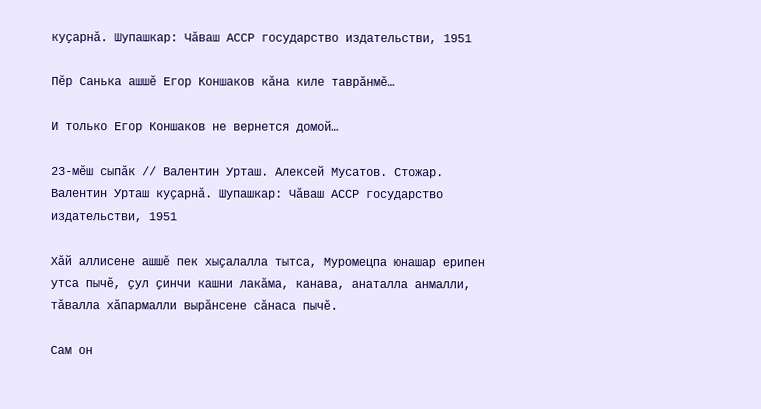куҫарнӑ. Шупашкар: Чӑваш АССР государство издательстви, 1951

Пӗр Санька ашшӗ Егор Коншаков кӑна киле таврӑнмӗ…

И только Егор Коншаков не вернется домой…

23-мӗш сыпӑк // Валентин Урташ. Алексей Мусатов. Стожар. Валентин Урташ куҫарнӑ. Шупашкар: Чӑваш АССР государство издательстви, 1951

Хӑй аллисене ашшӗ пек хыҫалалла тытса, Муромецпа юнашар ерипен утса пычӗ, ҫул ҫинчи кашни лакӑма, канава, анаталла анмалли, тӑвалла хӑпармалли вырӑнсене сӑнаса пычӗ.

Сам он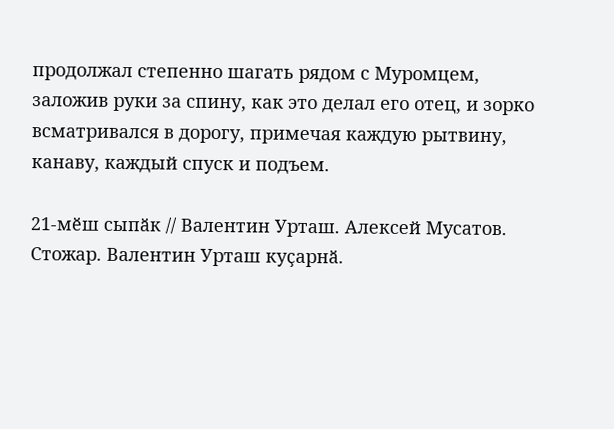продолжал степенно шагать рядом с Муромцем, заложив руки за спину, как это делал его отец, и зорко всматривался в дорогу, примечая каждую рытвину, канаву, каждый спуск и подъем.

21-мӗш сыпӑк // Валентин Урташ. Алексей Мусатов. Стожар. Валентин Урташ куҫарнӑ.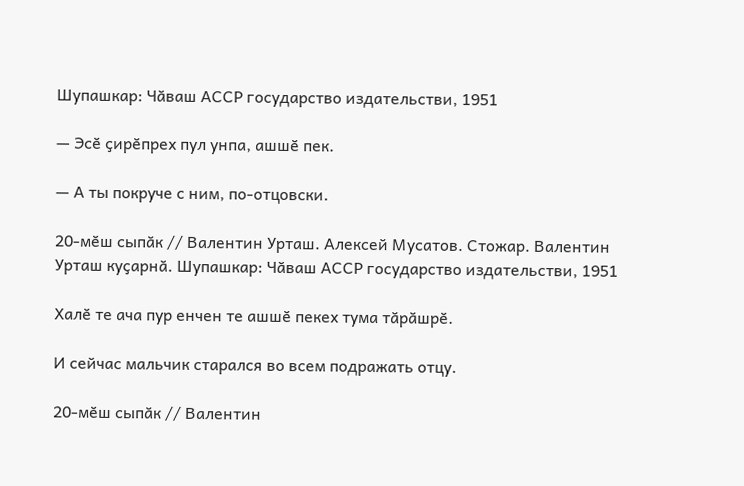Шупашкар: Чӑваш АССР государство издательстви, 1951

— Эсӗ ҫирӗпрех пул унпа, ашшӗ пек.

— А ты покруче с ним, по-отцовски.

20-мӗш сыпӑк // Валентин Урташ. Алексей Мусатов. Стожар. Валентин Урташ куҫарнӑ. Шупашкар: Чӑваш АССР государство издательстви, 1951

Халӗ те ача пур енчен те ашшӗ пекех тума тӑрӑшрӗ.

И сейчас мальчик старался во всем подражать отцу.

20-мӗш сыпӑк // Валентин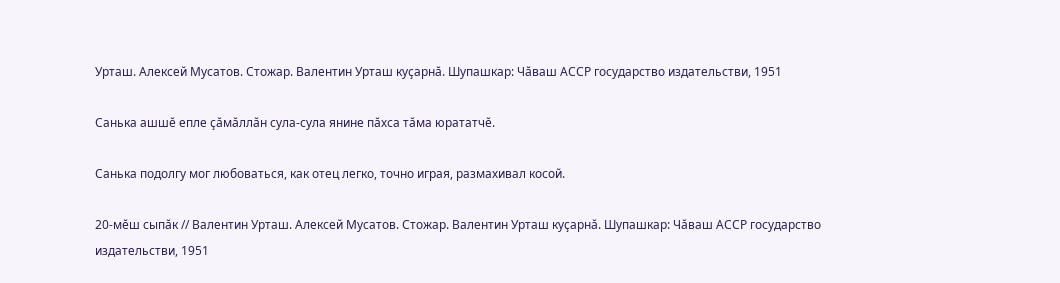Урташ. Алексей Мусатов. Стожар. Валентин Урташ куҫарнӑ. Шупашкар: Чӑваш АССР государство издательстви, 1951

Санька ашшӗ епле ҫӑмӑллӑн сула-сула янине пӑхса тӑма юрататчӗ.

Санька подолгу мог любоваться, как отец легко, точно играя, размахивал косой.

20-мӗш сыпӑк // Валентин Урташ. Алексей Мусатов. Стожар. Валентин Урташ куҫарнӑ. Шупашкар: Чӑваш АССР государство издательстви, 1951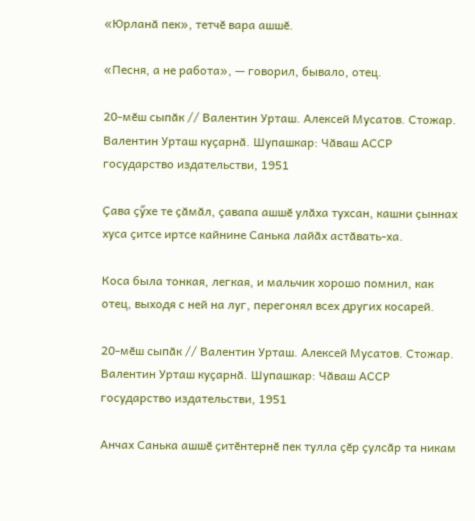«Юрланӑ пек», тетчӗ вара ашшӗ.

«Песня, а не работа», — говорил, бывало, отец.

20-мӗш сыпӑк // Валентин Урташ. Алексей Мусатов. Стожар. Валентин Урташ куҫарнӑ. Шупашкар: Чӑваш АССР государство издательстви, 1951

Ҫава ҫӳхе те ҫӑмӑл, ҫавапа ашшӗ улӑха тухсан, кашни ҫыннах хуса ҫитсе иртсе кайнине Санька лайӑх астӑвать-ха.

Коса была тонкая, легкая, и мальчик хорошо помнил, как отец, выходя с ней на луг, перегонял всех других косарей.

20-мӗш сыпӑк // Валентин Урташ. Алексей Мусатов. Стожар. Валентин Урташ куҫарнӑ. Шупашкар: Чӑваш АССР государство издательстви, 1951

Анчах Санька ашшӗ ҫитӗнтернӗ пек тулла ҫӗр ҫулсӑр та никам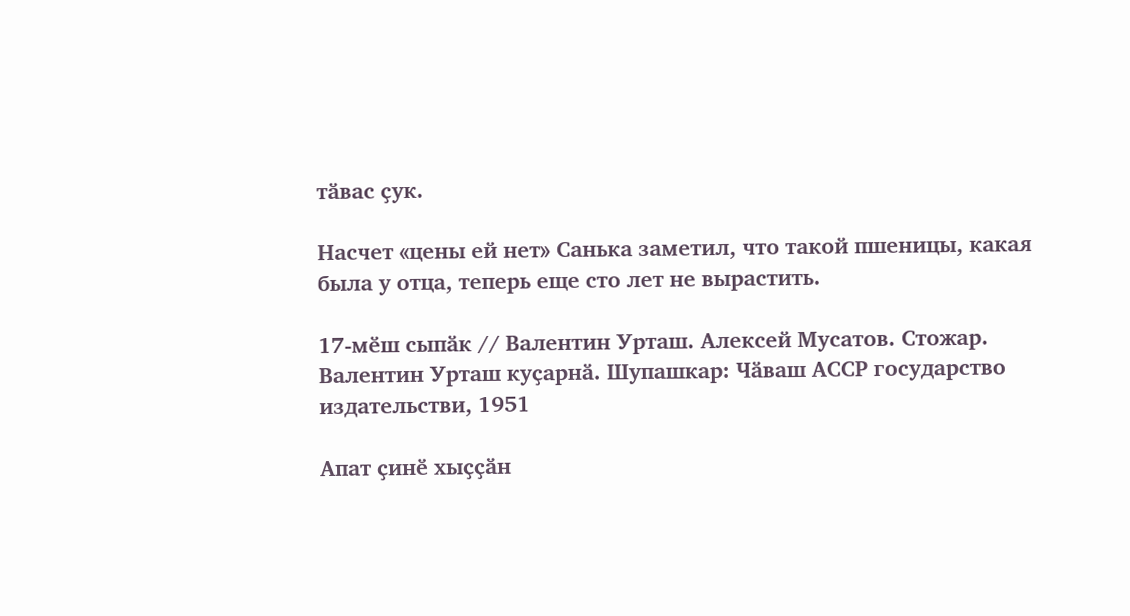тӑвас ҫук.

Насчет «цены ей нет» Санька заметил, что такой пшеницы, какая была у отца, теперь еще сто лет не вырастить.

17-мӗш сыпӑк // Валентин Урташ. Алексей Мусатов. Стожар. Валентин Урташ куҫарнӑ. Шупашкар: Чӑваш АССР государство издательстви, 1951

Апат ҫинӗ хыҫҫӑн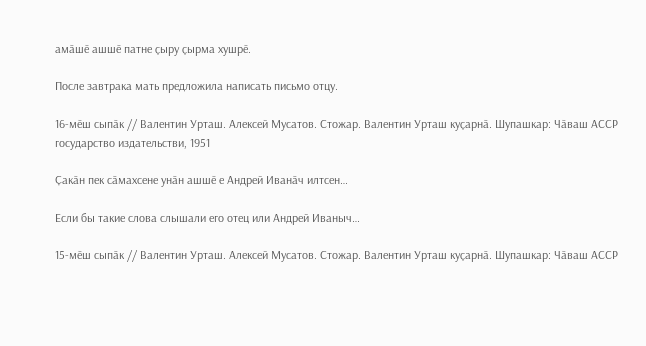амӑшӗ ашшӗ патне ҫыру ҫырма хушрӗ.

После завтрака мать предложила написать письмо отцу.

16-мӗш сыпӑк // Валентин Урташ. Алексей Мусатов. Стожар. Валентин Урташ куҫарнӑ. Шупашкар: Чӑваш АССР государство издательстви, 1951

Ҫакӑн пек сӑмахсене унӑн ашшӗ е Андрей Иванӑч илтсен…

Если бы такие слова слышали его отец или Андрей Иваныч…

15-мӗш сыпӑк // Валентин Урташ. Алексей Мусатов. Стожар. Валентин Урташ куҫарнӑ. Шупашкар: Чӑваш АССР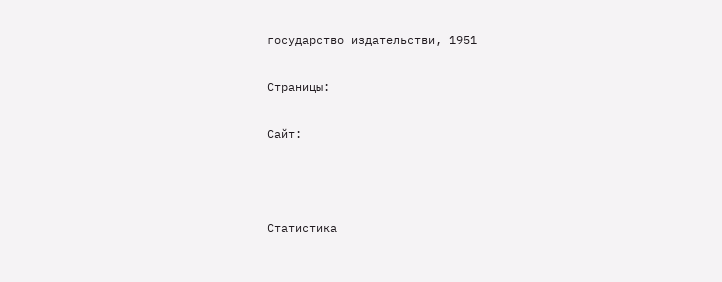государство издательстви, 1951

Страницы:

Сайт:



Статистика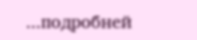...подробней